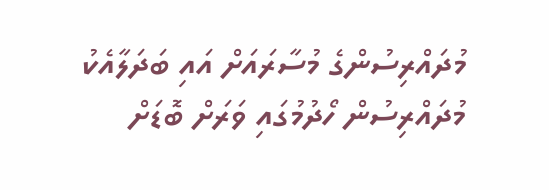މުދައްރިސުންގެ މުސާރައަށް އައި ބަދަލާއެކު މުދައްރިސުން ހޯދުމުގައި ވަރަށް ބޮޑަށް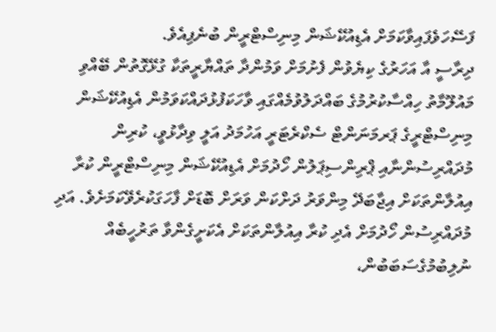ފަސޭހަވެފައިވާކަމަށް އެޑިއުކޭޝަން މިނިސްޓްރީން ބުނެފިއެވެ.
ދިރާސީ އާ އަހަރުގެ ކިޔެވުން ފެށުމަށް ވަމުންދާ ތައްޔާރީތަކާ ގުޅޭގޮތުން ބޭއްވި މައުލޫމާތު ހިއްސާކުރުމުގެ ބައްދަލުވުމެއްގައި ވާހަކަފުޅުދައްކަވަމުން އެޑިއުކޭޝަން މިނިސްޓްރީގެ ޕަރމަނަންޓް ސެކްރެޓަރީ އަހުމަދު އަލީ ވިދާޅުވީ، ކުރިން މުދައްރިސުންނާއި ޕްރިންސިޕަލުން ހޯދުމަށް އެޑިއުކޭޝަން މިނިސްޓްރީން ކުރާ އިއުލާންތަކަށް އިޖާބަދޭ މިންވަރު ދަށްކަން ވަރަށް ބޮޑަށް ފާހަގަކުރެވޭކަމަށެވެ. އަދި މުދައްރިސުން ހޯދުމަށް އެދި ކުރާ އިއުލާންތަކަށް އެކަށީގެންވާ ތަރުހީބެއް ނުލިބުމުގެސަބަބުން،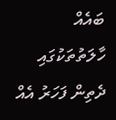ބައެއް ހާލަތުތަކުގައި ދެތިން ފަހަރު އެއް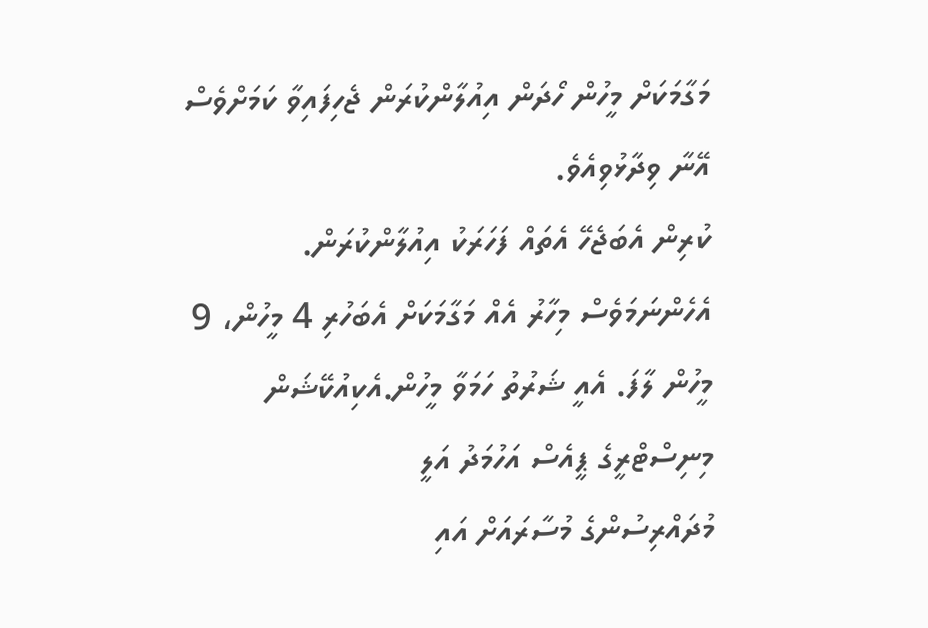މަގާމަކަށް މީހުން ހޯދަން އިއުލާންކުރަން ޖެހިފައިވާ ކަމަށްވެސް އޭނާ ވިދާޅުވިއެވެ.
ކުރިން އެބަޖެހޭ އެތައް ފަހަރަކު އިއުލާންކުރަން. އެހެންނަމަވެސް މިހާރު އެއް މަގާމަކަށް އެބަހުރި 4 މީހުން، 9 މީހުން ލާފަ. އެއީ ޝަރުތު ހަމަވާ މީހުން.އެކިއުކޭޝަން މިނިސްޓްރީގެ ޕީއެސް އަހުމަދު އަލީ
މުދައްރިސުންގެ މުސާރައަށް އައި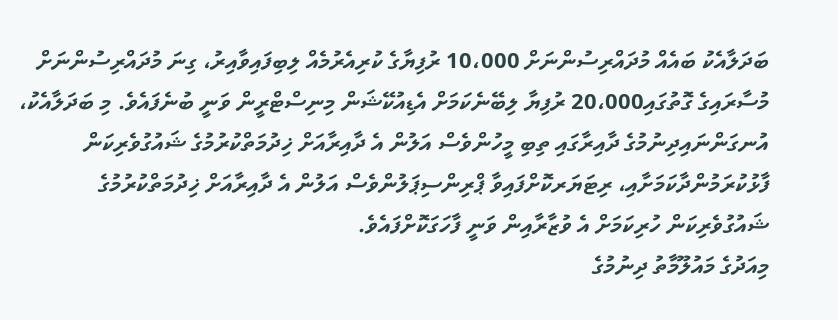ބަދަލާއެކު ބައެއް މުދައްރިސުންނަށް 10،000 ރުފިޔާގެ ކުރިއެރުމެއް ލިބިފައިވާއިރު، ގިނަ މުދައްރިސުންނަށް މުސާރައިގެ ގޮތުގައި20،000 ރުފިޔާ ލިބޭނެކަމަށް އެޑިއުކޭޝަން މިނިސްޓްރީން ވަނީ ބުނެފައެވެ. މި ބަދަލާއެކު، އުނގަންނައިދިނުމުގެ ދާއިރާގައި ތިބި މީހުންވެސް އަލުން އެ ދާއިރާއަށް ޚިދުމަތްކުރުމުގެ ޝައުގުވެރިކަން ފާޅުކުރަމުންދާކަމަށާއި، ރިޓަޔަރކޮށްފައިވާ ޕްރިންސިޕަލުންވެސް އަލުން އެ ދާއިރާއަށް ޚިދުމަތްކުރުމުގެ ޝައުގުވެރިކަން ހުރިކަމަށް އެ ވުޒާރާއިން ވަނީ ފާހަގަކޮށްފައެވެ.
މިއަދުގެ މައުލޫމާތު ދިނުމުގެ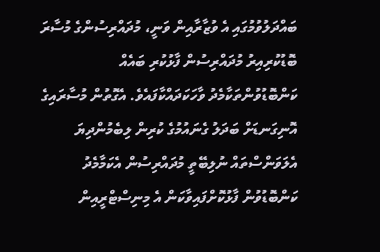ބައްދަލުވުމުގައި އެ ވުޒާރާއިން ވަނީ، މުދައްރިސުންގެ މުސާރަ ބޮޑުކުރިއިރު މުދައްރިސުން ފާޅުކުރި ބައެއް ކަންބޮޑުވުންތަކާމެދު ވާހަކަދައްކާފައެވެ. އެގޮތުން މުސާރައިގެ އޮނިގަނޑަށް ބަދަލު ގެނައުމުގެ ކުރިން ލިބެމުންދިޔަ އެލަވަންސްތައް ނުލިބޭތީ މުދައްރިސުން އެކަމާމެދު ކަންބޮޑުވުން ފާޅުކޮށްފައިވާކަން އެ މިނިސްޓްރީއިން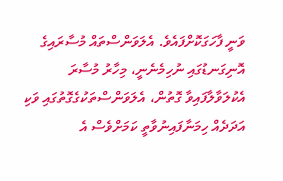ވަނީ ފާހަގަކޮށްފައެވެ. އެލަވަންސްތައް މުސާރައިގެ އޮނިގަނޑުގައި ނުހިމެނެނީ، މިހާރު މުސާރަ އެކުލަވާލާފައިވާ ގޮތުން، އެލަވަންސްތަކުގެގޮތުގައި ވަކި އަދަދެއް ހިމަނާފައިނުވާތީ ކަމަށްވެސް އެ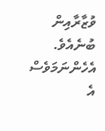ވުޒާރާއިން ބުނެއެވެ. އެހެންނަމަވެސް އެ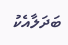ބަދަލާއެކު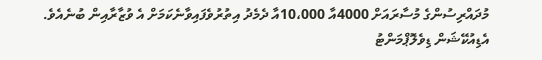މުދައްރިސުންގެ މުސާރައަށް 4000އާ 10،000އާ ދެމެދު އިތުރުވެފައިވާނެކަމަށް އެ ވުޒާރާއިން ބުނެއެވެ.
އެޑިއުކޭޝަން ޑިވެލޮޕްމަންޓު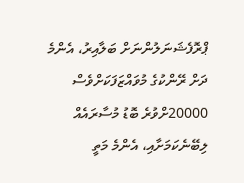ޕްރޮފެޝަނަލުންނަށް ބަލާއިރު، އެންމެ ދަށް ރޭންކުގެ މުވައްޒަފަކަށްވެސް 20000ށްވުރެ ބޮޑު މުސާރައެއް ލިބޭނެކަމަށާއި، އެންމެ މަތީ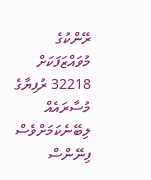ރޭންކުގެ މުވައްޒަފަކަށް 32218 ރުފިޔާގެ މުސާރައެއް ލިބޭނެކަމަށްވެސް ފިނޭންސް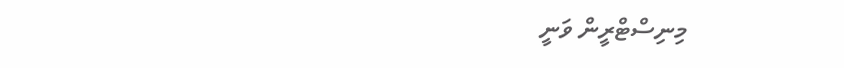މިނިސްޓްރީން ވަނީ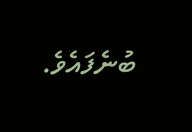ބުނެފައެވެ.